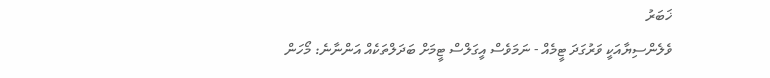ޚަބަރު
ވެލެންސިޔާއަކީ ވަރުގަދަ ޓީމެއް - ނަމަވެސް އީގަލްސް ޓީމަށް ބަދަލްތަކެއް އަންނާނެ: މޯހަން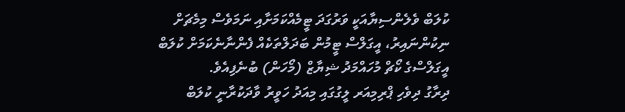ކުލަބް ވެލެންސިޔާއަކީ ވަރުގަދަ ޓީމެއްކަމަށާއި ނަމަވެސް މިމެޗަށް ނިކުންނައިރު، އީގަލްސް ޓީމުން ބަދަލްތަކެއް ފެންނާނެކަމަށް ކުލަބް އީގަލްސްގެ ކޯޗް މުހައްމަދު ޝިޔާޒް (މޯހަން) ބުނެފިއެވެ.
ދިރާގު ދިވެހި ޕްރިމިއަރ ލީގުގައި މިއަދު ހަވީރު ވާދަކުރާނީ ކުލަބް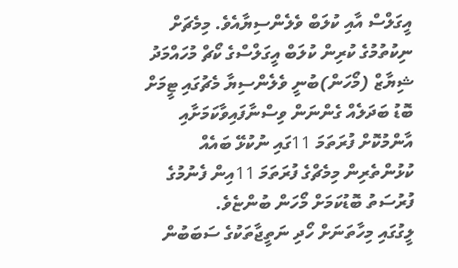އީގަލްސް އާއި ކުލަބް ވެލެންސިޔާއެވެ. މިމެޗަށް ނިކުތުމުގެ ކުރިން ކުލަބް އީގަލްސްގެ ކޯޗް މުހައްމަދު ޝިޔާޒް (މޯހަން)ބުނީ ވެލެންސިޔާ މެޗުގައި ޓީމަށް ބޮޑު ބަދަލެއް ގެންނަން ވިސްނާފައިވާކަމަށާއި އާންމުކޮށް ފުރަތަމަ 11ގައި ނުކުޅޭ ބައެއް ކުޅުންތެރިން މިމެޗްގެ ފުރަތަމަ 11އިން ފެނުމުގެ ފުރުސަތު ބޮޑުކަމަށް މޯހަން ބުންޏެވެ.
ލީގުގައި މިހާތަނަށް ހޯދި ނަތީޖާތަކުގެ ސަބަބުން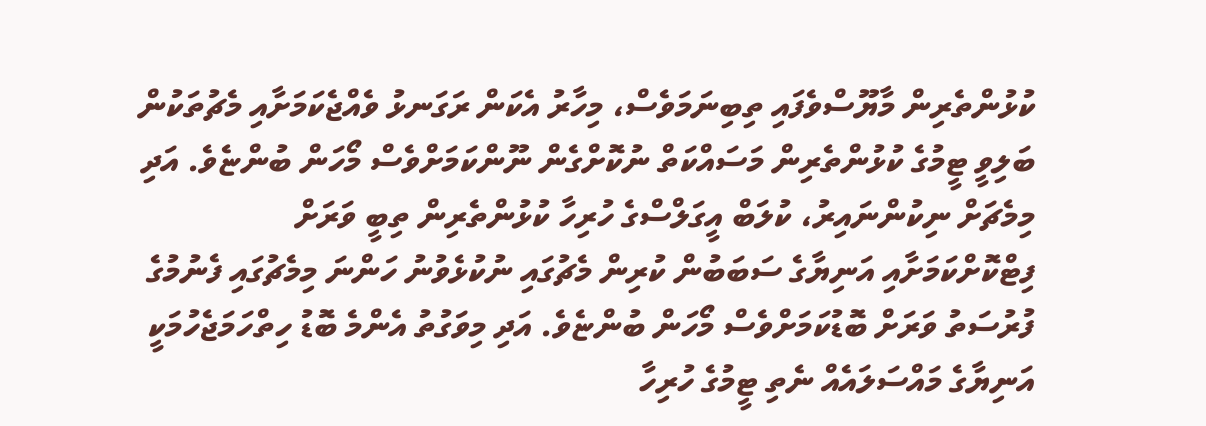ކުޅުންތެރިން މާޔޫސްވެފައި ތިބިނަމަވެސް، މިހާރު އެކަން ރަގަނޅު ވެއްޖެކަމަށާއި މެޗުތަކުން ބަލިވީ ޓީމުގެ ކުޅުންތެރިން މަސައްކަތް ނުކޮށްގެން ނޫންކަމަށްވެސް މޯހަން ބުންޏެވެ. އަދި މިމެޗަށް ނިކުންނައިރު، ކުލަބް އީގަލްސްގެ ހުރިހާ ކުޅުންތެރިން ތިބީ ވަރަށް ފިޓްކޮށްކަމަށާއި އަނިޔާގެ ސަބަބުން ކުރިން މެޗުގައި ނުކުޅެވުނު ހަންނަ މިމެޗުގައި ފެނުމުގެ ފުރުސަތު ވަރަށް ބޮޑުކަމަށްވެސް މޯހަން ބުންޏެވެ. އަދި މިވަގުތު އެންމެ ބޮޑު ހިތްހަމަޖެހުމަކީ އަނިޔާގެ މައްސަލައެއް ނެތި ޓީމުގެ ހުރިހާ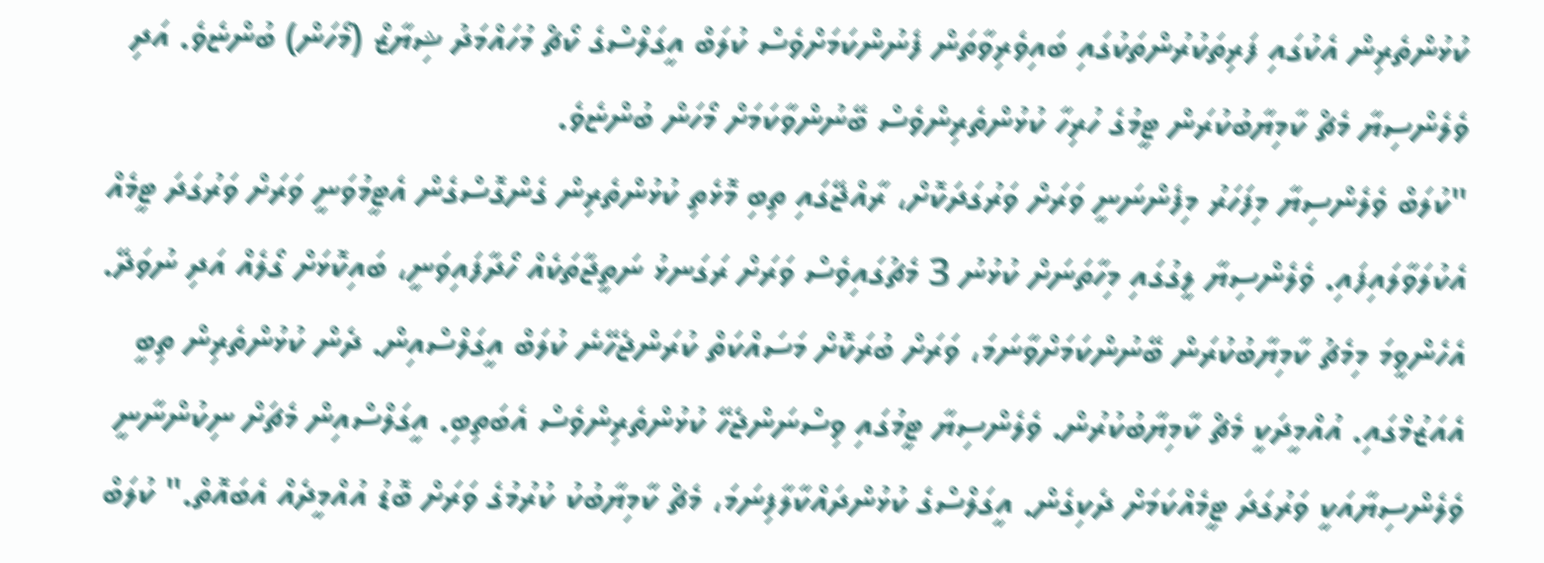ކުޅުންތެރިން އެކުގައި ފަރިތަކުރުންތަކުގައި ބައިވެރިވާތަން ފެނުންކަމަށްވެސް ކުލަބް އީގަލްސްގެ ކޯޗް މުހައްމަދު ޝިޔާޒް (މޯހަން) ބުންޏެވެ. އަދި ވެލެންސިޔާ މެޗް ކާމިޔާބުކުރަން ޓީމުގެ ހުރިހާ ކުޅުންތެރިންވެސް ބޭނުންވާކަމަށް މޯހަން ބުންޏެވެ.
"ކުލަބް ވެލެންސިޔާ މިފަހަރު މިފެންނަނީ ވަރަށް ވަރުގަދަކޮށް، ރާއްޖޭގައި ތިބި މޮޅެތި ކުޅުންތެރިން ގެންގޮސްގެން އެޓީމުވަނީ ވަރަށް ވަރުގަދަ ޓީމެއް އެކުލަވާލައިފައި. ވެލެންސިޔާ ލީގުގައި މިހާތަނަށް ކުޅުނު 3 މެޗުގައިވެސް ވަރަށް ރަގަނޅު ނަތީޖާތަކެއް ހޯދާފައިވަނީ، ބައިކޮޅަށް ގޯލެއް އަދި ނުވަދޭ. އެހެންވީމަ މިމެޗު ކާމިޔާބުކުރަން ބޭނުންކަމަށްވާނަމަ، ވަރަށް ބުރަކޮށް މަސައްކަތް ކުރަންޖެހޭނެ ކުލަބް އީގަލްސްއިން. ދެން ކުޅުންތެރިން ތިބީ އެއަޒުމްގައި. އުއްމީދަކީ މެޗް ކާމިޔާބުކުރުން. ވެލެންސިޔާ ޓީމުގައި ވިސްނަންޖެހޭ ކުޅުންތެރިންވެސް އެބަތިބި. އީގަލްސްއިން މެޗަށް ނިކުންނާނީ ވެލެންސިޔާއަކީ ވަރުގަދަ ޓީމެއްކަމަށް ދެކިގެން. އީގަލްސްގެ ކުޅުންދައްކާލާފިނަމަ، މެޗް ކާމިޔާބުކު ކުރުމުގެ ވަރަށް ބޮޑު އުއްމީދެއް އެބައޮތް." ކުލަބް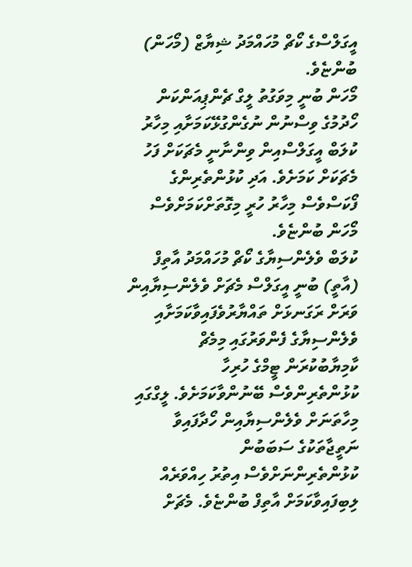އީގަލްސްގެ ކޯޗް މުހައްމަދު ޝިޔާޒް (މޯހަން) ބުންޏެވެ.
މޯހަން ބުނީ މިވަގުތު ލީގް ޗެންޕިއަންކަން ހޯދުމުގެ ވިސްނުން ނުގެންގުޅޭކަމަށާއި މިހާރު ކުލަބް އީގަލްސްއިން ވިންނާނީ މެޗަކަށް ފަހު މެޗަކަށް ކަމަށެވެ. އަދި ކުޅުންތެރިންގެ ފޯކަސްވެސް މިހާރު ހުރީ މިގޮތަށްކަމަށްވެސް މޯހަން ބުންޏެވެ.
ކުލަބް ވެލެންސިޔާގެ ކޯޗް މުހައްމަދު އާތިފް (އާތީ) ބުނީ އީގަލްސް މެޗަށް ވެލެންސިޔާއިން ވަރަށް ރަގަނޅަށް ތައްޔާރުވެފައިވާކަމަށާއި ވެލެންސިޔާގެ ފެންވަރުގައި މިމެޗް ކާމިޔާބުކުރަން ޓީމްގެ ހުރިހާ ކުޅުންތެރިންވެސް ބޭނުންވާކަމަށެވެ. ލީގްގައި މިހާތަނަށް ވެލެންސިޔާއިން ހޯދާފައިވާ ނަތީޖާތަކުގެ ސަބަބުން ކުޅުންތެރިންނަށްވެސް އިތުރު ހިއްވަރެއް ލިބިފައިވާކަމަށް އާތިފް ބުންޏެވެ. މެޗަށް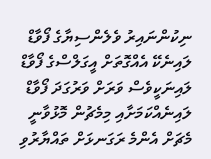ނިކުންނައިރު ވެލެންސިޔާގެ ފޯވާޑް ލައިނެކޭ އެއްގޮތަށް އީގަލްސްގެ ފޯވާޑް ލައިނަކީވެސް ވަރަށް ވަރުގަދަ ފޯވާޑް ލައިނެއްކަމަށާއި މިމެޗުން މޮޅުވާނީ މެޗަށް އެންމެ ރަގަނޅަށް ތައްޔާރުވި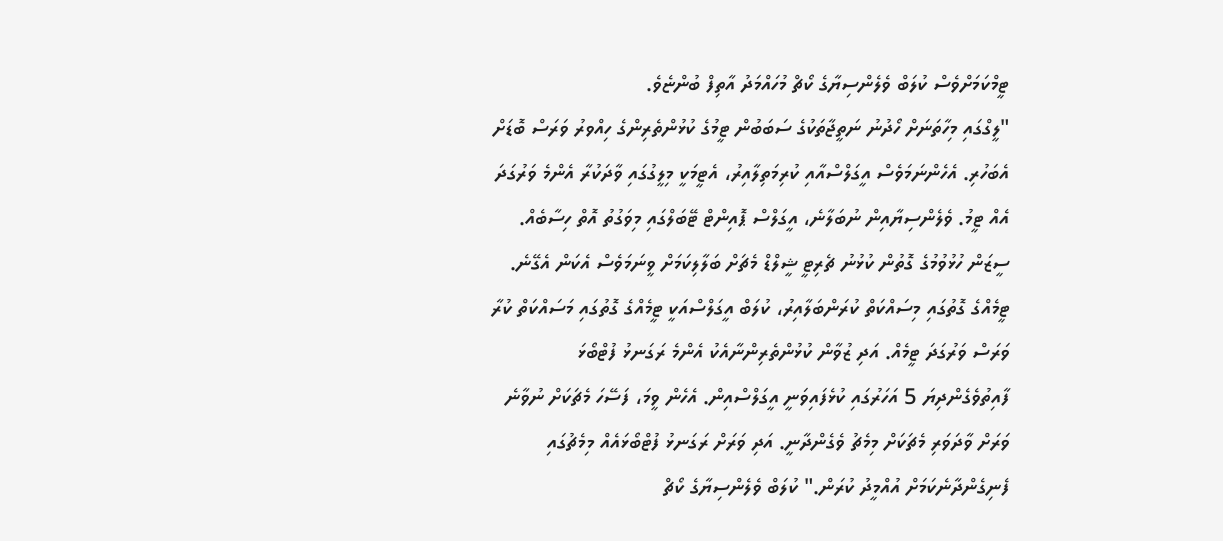ޓީމްކަމަށްވެސް ކުލަބް ވެލެންސިޔާގެ ކޯޗް މުހައްމަދު އާތިފް ބުންޏެވެ.
"ލީގްގައި މިހާތަނަށް ހޯދުނު ނަތީޖާތަކުގެ ސަބަބުން ޓީމުގެ ކުޅުންތެރިންގެ ހިއްވރު ވަރަސް ބޮޑަށް އެބަހުރި. އެހެންނަމަވެސް އީގަލްސްއާއި ކުރިމަތިލާއިރު، އެޓީމަކީ މިލީގުގައި ވާދަކުރާ އެންމެ ވަރުގަދަ އެއް ޓީމު. ވެލެންސިޔާއިން ނުބަލާނެ، އީގަލްސް ޕޮއިންޓް ޓޭބަލްގައި މިވަގުތު އޮތް ހިސާބެއް. ސީޒަން ހުޅުވުމުގެ ގޮތުން ކުޅުނު ޗެރިޓީ ޝީލްޑް މެޗަށް ބަލާލިކަމަށް ވީނަމަވެސް އެކަން އެގޭނެ. ޓީމެއްގެ ގޮތުގައި މިސައްކަތް ކުރަންބަލާއިރު، ކުލަބް އީގަލްސްއަކީ ޓީމެއްގެ ގޮތުގައި މަސައްކަތް ކުރާ ވަރަސް ވަރުގަދަ ޓީމެއް. އަދި ޒުވާން ކުޅުންތެރިންނާއެކު އެންމެ ރަގަނޅު ފުޓްބޯޅަ ފާއިތުވެގެންދިޔަ 5 އަހަރުގައި ކުޅެފައިވަނީ އީގަލްސްއިން. އެހެން ވީމަ، ފަސޭހަ މެޗަކަށް ނުވާނެ ވަރަށް ވާދަވަރި މެޗަކަށް މިމެޗު ވެގެންދާނީ. އަދި ވަރަށް ރަގަނޅު ފުޓްބޯޅައެއް މިމެޗުގައި ފެނިގެންދާނެކަމަށް އުއްމީދު ކުރަން." ކުލަބް ވެލެންސިޔާގެ ކޯޗް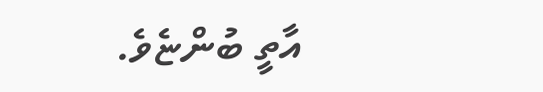އާތީ ބުންޏެވެ.